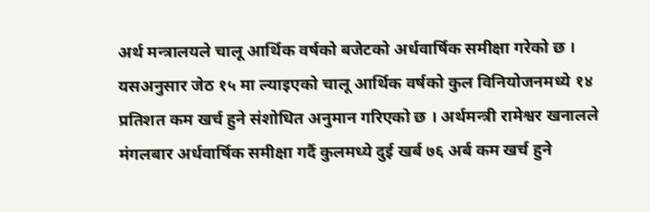अर्थ मन्त्रालयले चालू आर्थिक वर्षको बजेटको अर्धवार्षिक समीक्षा गरेको छ । यसअनुसार जेठ १५ मा ल्याइएको चालू आर्थिक वर्षको कुल विनियोजनमध्ये १४ प्रतिशत कम खर्च हुने संशोधित अनुमान गरिएको छ । अर्थमन्त्री रामेश्वर खनालले मंगलबार अर्धवार्षिक समीक्षा गर्दै कुलमध्ये दुई खर्ब ७६ अर्ब कम खर्च हुने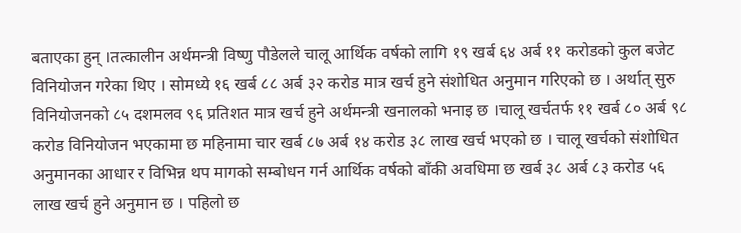बताएका हुन् ।तत्कालीन अर्थमन्त्री विष्णु पौडेलले चालू आर्थिक वर्षको लागि १९ खर्ब ६४ अर्ब ११ करोडको कुल बजेट विनियोजन गरेका थिए । सोमध्ये १६ खर्ब ८८ अर्ब ३२ करोड मात्र खर्च हुने संशोधित अनुमान गरिएको छ । अर्थात् सुरु विनियोजनको ८५ दशमलव ९६ प्रतिशत मात्र खर्च हुने अर्थमन्त्री खनालको भनाइ छ ।चालू खर्चतर्फ ११ खर्ब ८० अर्ब ९८ करोड विनियोजन भएकामा छ महिनामा चार खर्ब ८७ अर्ब १४ करोड ३८ लाख खर्च भएको छ । चालू खर्चको संशोधित अनुमानका आधार र विभिन्न थप मागको सम्बोधन गर्न आर्थिक वर्षको बाँकी अवधिमा छ खर्ब ३८ अर्ब ८३ करोड ५६ लाख खर्च हुने अनुमान छ । पहिलो छ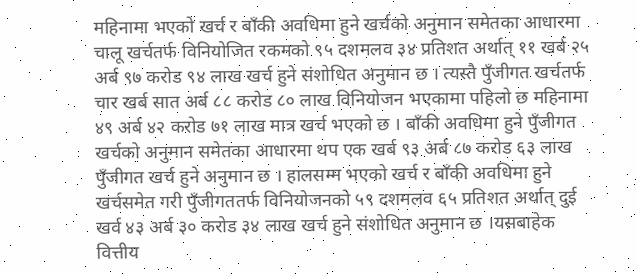महिनामा भएको खर्च र बाँकी अवधिमा हुने खर्चको अनुमान समेतका आधारमा चालू खर्चतर्फ विनियोजित रकमको ९५ दशमलव ३४ प्रतिशत अर्थात् ११ खर्ब २५ अर्ब ९७ करोड ९४ लाख खर्च हुने संशोधित अनुमान छ । त्यस्तै पुँजीगत खर्चतर्फ चार खर्ब सात अर्ब ८८ करोड ८० लाख विनियोजन भएकामा पहिलो छ महिनामा ४९ अर्ब ४२ करोड ७१ लाख मात्र खर्च भएको छ । बाँकी अवधिमा हुने पुँजीगत खर्चको अनुमान समेतका आधारमा थप एक खर्ब ९३ अर्ब ८७ करोड ६३ लाख पुँजीगत खर्च हुने अनुमान छ । हालसम्म भएको खर्च र बाँकी अवधिमा हुने खर्चसमेत गरी पुँजीगततर्फ विनियोजनको ५९ दशमलव ६५ प्रतिशत अर्थात् दुई खर्व ४३ अर्ब ३० करोड ३४ लाख खर्च हुने संशोधित अनुमान छ ।यसबाहेक वित्तीय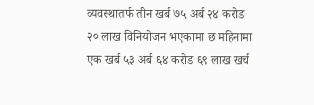व्यवस्थातर्फ तीन खर्ब ७५ अर्ब २४ करोड २० लाख विनियोजन भएकामा छ महिनामा एक खर्ब ५३ अर्ब ६४ करोड ६९ लाख खर्च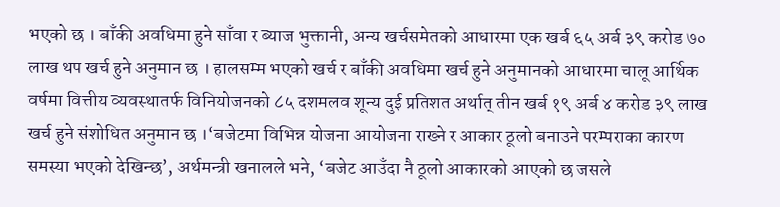भएको छ । बाँकी अवधिमा हुने साँवा र ब्याज भुक्तानी, अन्य खर्चसमेतको आधारमा एक खर्ब ६५ अर्ब ३९ करोड ७० लाख थप खर्च हुने अनुमान छ । हालसम्म भएको खर्च र बाँकी अवधिमा खर्च हुने अनुमानको आधारमा चालू आर्थिक वर्षमा वित्तीय व्यवस्थातर्फ विनियोजनको ८५ दशमलव शून्य दुई प्रतिशत अर्थात् तीन खर्ब १९ अर्ब ४ करोड ३९ लाख खर्च हुने संशोधित अनुमान छ ।‘बजेटमा विभिन्न योजना आयोजना राख्ने र आकार ठूलो बनाउने परम्पराका कारण समस्या भएको देखिन्छ’, अर्थमन्त्री खनालले भने, ‘बजेट आउँदा नै ठूलो आकारको आएको छ जसले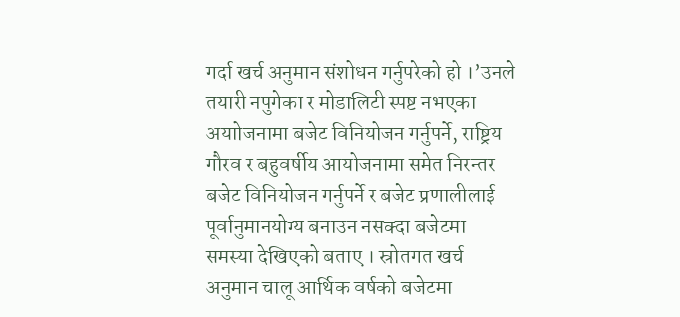गर्दा खर्च अनुमान संशोधन गर्नुपरेको हो ।’उनले तयारी नपुगेका र मोडालिटी स्पष्ट नभएका अयाोजनामा बजेट विनियोजन गर्नुपर्ने, राष्ट्रिय गौरव र बहुवर्षीय आयोजनामा समेत निरन्तर बजेट विनियोजन गर्नुपर्ने र बजेट प्रणालीलाई पूर्वानुमानयोग्य बनाउन नसक्दा बजेटमा समस्या देखिएको बताए । स्रोतगत खर्च अनुमान चालू आर्थिक वर्षको बजेटमा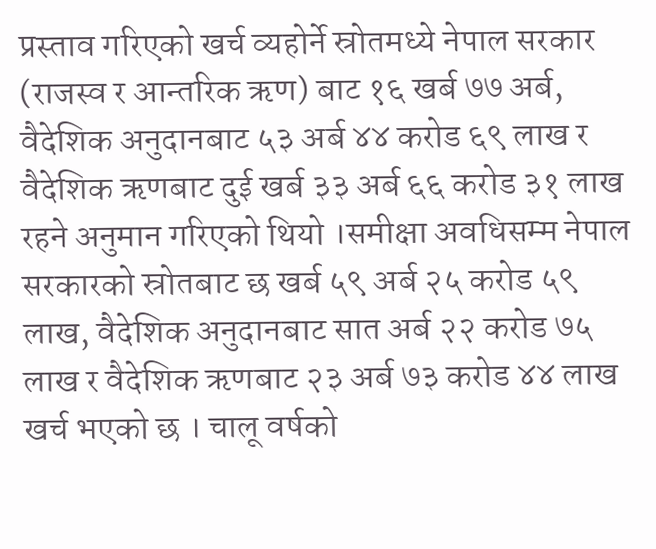प्रस्ताव गरिएको खर्च व्यहोर्ने स्रोतमध्ये नेपाल सरकार (राजस्व र आन्तरिक ऋण) बाट १६ खर्ब ७७ अर्ब, वैदेशिक अनुदानबाट ५३ अर्ब ४४ करोड ६९ लाख र वैदेशिक ऋणबाट दुई खर्ब ३३ अर्ब ६६ करोड ३१ लाख रहने अनुमान गरिएको थियो ।समीक्षा अवधिसम्म नेपाल सरकारको स्रोतबाट छ खर्ब ५९ अर्ब २५ करोड ५९ लाख, वैदेशिक अनुदानबाट सात अर्ब २२ करोड ७५ लाख र वैदेशिक ऋणबाट २३ अर्ब ७३ करोड ४४ लाख खर्च भएको छ । चालू वर्षको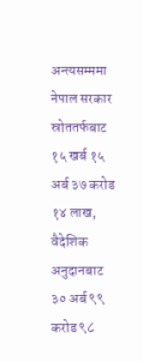अन्त्यसम्ममा नेपाल सरकार स्रोततर्फबाट १५ खर्ब १५ अर्ब ३७ करोड १४ लाख, वैदेशिक अनुदानबाट ३० अर्ब ९९ करोड ९८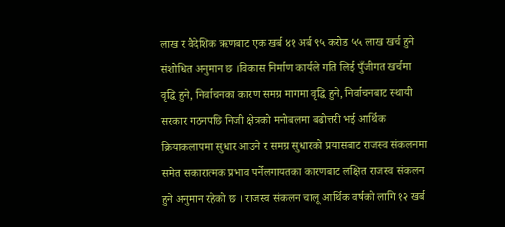लाख र वैदेशिक ऋणबाट एक खर्ब ४१ अर्ब ९५ करोड ५५ लाख खर्च हुने संशोधित अनुमान छ ।विकास निर्माण कार्यले गति लिई पुँजीगत खर्चमा वृद्धि हुने, निर्वाचनका कारण समग्र मागमा वृद्धि हुने, निर्वाचनबाट स्थायी सरकार गठनपछि निजी क्षेत्रको मनोबलमा बढोत्तरी भई आर्थिक क्रियाकलापमा सुधार आउने र समग्र सुधारको प्रयासबाट राजस्व संकलनमा समेत सकारात्मक प्रभाव पर्नेलगायतका कारणबाट लक्षित राजस्व संकलन हुने अनुमान रहेको छ । राजस्व संकलन चालू आर्थिक वर्षको लागि १२ खर्ब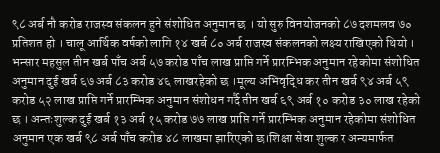९८ अर्ब नौ करोड राजस्व संकलन हुने संशोधित अनुमान छ । यो सुरु विनयोजनको ८७ दशमलव ७० प्रतिशत हो । चालू आर्थिक वर्षको लागि १४ खर्ब ८० अर्ब राजस्व संकलनको लक्ष्य राखिएको थियो । भन्सार महसुल तीन खर्ब पाँच अर्ब ५७ करोड पाँच लाख प्राप्ति गर्ने प्रारम्भिक अनुमान रहेकोमा संशोधित अनुमान दुई खर्ब ६७ अर्ब ८३ करोड ४६ लाखरहेको छ ।मूल्य अभिवृद्धि कर तीन खर्ब ९४ अर्ब ५९ करोड ५२ लाख प्राप्ति गर्ने प्रारम्भिक अनुमान संशोधन गर्दै तीन खर्ब ६९ अर्ब १० करोड ३० लाख रहेको छ । अन्तःशुल्क दुई खर्ब १३ अर्ब १५ करोड ७७ लाख प्राप्ति गर्ने प्रारम्भिक अनुमान रहेकोमा संशोधित अनुमान एक खर्ब ९८ अर्ब पाँच करोड ४८ लाखमा झारिएको छ।शिक्षा सेवा शुल्क र अन्यमार्फत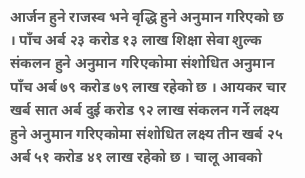आर्जन हुने राजस्व भने वृद्धि हुने अनुमान गरिएको छ । पाँच अर्ब २३ करोड १३ लाख शिक्षा सेवा शुल्क संकलन हुने अनुमान गरिएकोमा संशोधित अनुमान पाँच अर्ब ७९ करोड ७९ लाख रहेको छ । आयकर चार खर्ब सात अर्ब दुई करोड ९२ लाख संकलन गर्ने लक्ष्य हुने अनुमान गरिएकोमा संशोधित लक्ष्य तीन खर्ब २५ अर्ब ५१ करोड ४१ लाख रहेको छ । चालू आवको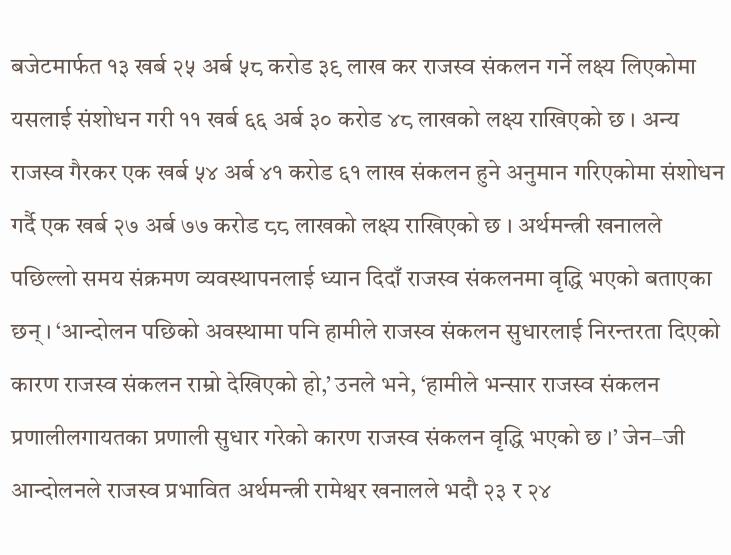बजेटमार्फत १३ खर्ब २५ अर्ब ५८ करोड ३९ लाख कर राजस्व संकलन गर्ने लक्ष्य लिएकोमा यसलाई संशोधन गरी ११ खर्ब ६६ अर्ब ३० करोड ४८ लाखको लक्ष्य राखिएको छ । अन्य राजस्व गैरकर एक खर्ब ५४ अर्ब ४१ करोड ६१ लाख संकलन हुने अनुमान गरिएकोमा संशोधन गर्दै एक खर्ब २७ अर्ब ७७ करोड ८८ लाखको लक्ष्य राखिएको छ । अर्थमन्त्री खनालले पछिल्लो समय संक्रमण व्यवस्थापनलाई ध्यान दिदाँ राजस्व संकलनमा वृद्धि भएको बताएका छन् । ‘आन्दोलन पछिको अवस्थामा पनि हामीले राजस्व संकलन सुधारलाई निरन्तरता दिएको कारण राजस्व संकलन राम्रो देखिएको हो,’ उनले भने, ‘हामीले भन्सार राजस्व संकलन प्रणालीलगायतका प्रणाली सुधार गरेको कारण राजस्व संकलन वृद्धि भएको छ ।’ जेन–जी आन्दोलनले राजस्व प्रभावित अर्थमन्त्री रामेश्वर खनालले भदौ २३ र २४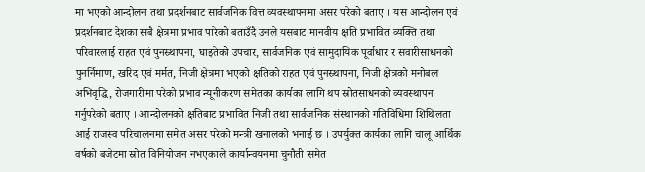मा भएको आन्दोलन तथा प्रदर्शनबाट सार्वजनिक वित्त व्यवस्थापनमा असर परेको बताए । यस आन्दोलन एवं प्रदर्शनबाट देशका सबै क्षेत्रमा प्रभाव पारेको बताउँदै उनले यसबाट मानवीय क्षति प्रभावित व्यक्ति तथा परिवारलाई राहत एवं पुनस्र्थापना, घाइतेको उपचार, सार्वजनिक एवं सामुदायिक पूर्वाधार र सवारीसाधनको पुनर्निमाण, खरिद एवं मर्मत, निजी क्षेत्रमा भएको क्षतिको राहत एवं पुनस्र्थापना, निजी क्षेत्रको मनोबल अभिवृद्धि, रोजगारीमा परेको प्रभाव न्यूनीकरण समेतका कार्यका लागि थप स्रोतसाधनको व्यवस्थापन गर्नुपरेको बताए । आन्दोलनको क्षतिबाट प्रभावित निजी तथा सार्वजनिक संस्थानको गतिविधिमा शिथिलता आई राजस्व परिचालनमा समेत असर परेको मन्त्री खनालको भनाई छ । उपर्युक्त कार्यका लागि चालू आर्थिक वर्षको बजेटमा स्रोत विनियोजन नभएकाले कार्यान्वयनमा चुनौती समेत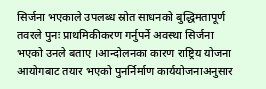सिर्जना भएकाले उपलब्ध स्रोत साधनको बुद्धिमतापूर्ण तवरले पुनः प्राथमिकीकरण गर्नुपर्ने अवस्था सिर्जना भएको उनले बताए ।आन्दोलनका कारण राष्ट्रिय योजना आयोगबाट तयार भएको पुनर्निर्माण कार्ययोजनाअनुसार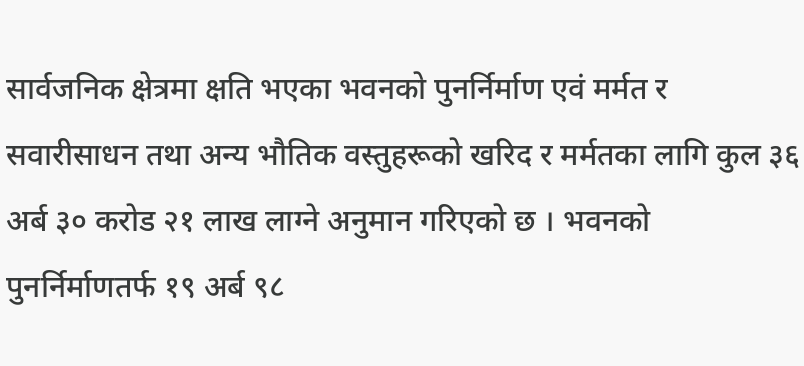सार्वजनिक क्षेत्रमा क्षति भएका भवनको पुनर्निर्माण एवं मर्मत र सवारीसाधन तथा अन्य भौतिक वस्तुहरूको खरिद र मर्मतका लागि कुल ३६ अर्ब ३० करोड २१ लाख लाग्ने अनुमान गरिएको छ । भवनको पुनर्निर्माणतर्फ १९ अर्ब ९८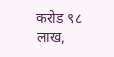करोड ९८ लाख,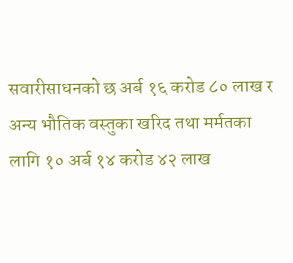सवारीसाधनको छ अर्ब १६ करोड ८० लाख र अन्य भौतिक वस्तुका खरिद तथा मर्मतका लागि १० अर्ब १४ करोड ४२ लाख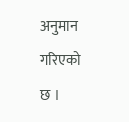अनुमान गरिएको छ ।